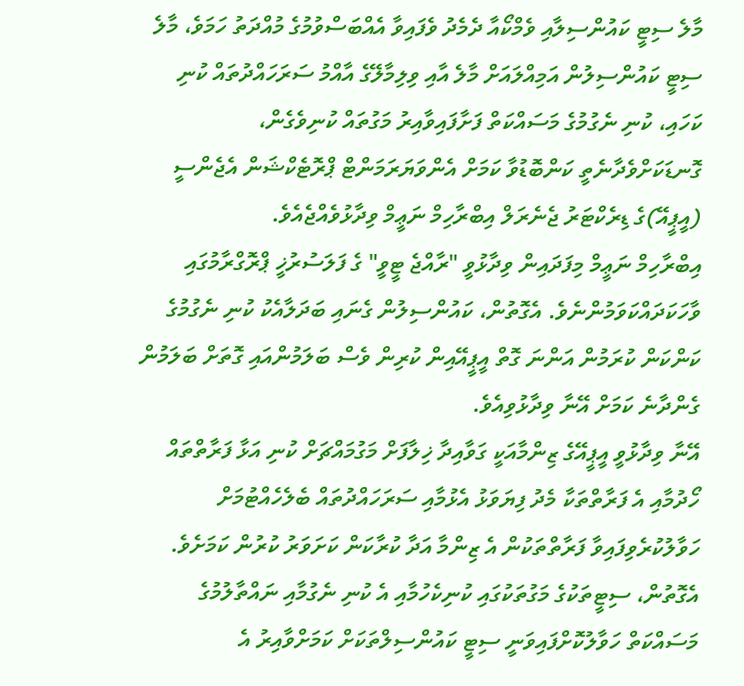މާލެ ސިޓީ ކައުންސިލާއި ވެމްކޯއާ ދެމެދު ވެފައިވާ އެއްބަސްވުމުގެ މުއްދަތު ހަމަވެ، މާލެ ސިޓީ ކައުންސިލުން އަމިއްލައަށް މާލެ އާއި ވިލިމާލޭގެ އާއްމު ސަރަހައްދުތައް ކުނި ކަހައި، ކުނި ނެގުމުގެ މަސައްކަތް ފަށާފައިވާއިރު މަގުތައް ކުނިވެގެން، ގޮނޑަކަށްވެދާނެތީ ކަންބޮޑުވާ ކަމަށް އެންވަޔަރަމަންޓް ޕްރޮޓެކްޝަން އެޖެންސީ (އީޕީއޭ)ގެ ޑިރެކްޓަރު ޖެނެރަލް އިބްރާހިމް ނަޢީމް ވިދާޅުވެއްޖެއެވެ.
އިބްރާހިމް ނަޢީމް މިފަދައިން ވިދާޅުވީ "ރާއްޖެ ޓީވީ" ގެ ފަލަސުރުޚީ ޕްރޮގްރާމުގައި ވާހަކަދައްކަވަމުންނެވެ. އެގޮތުން، ކައުންސިލުން ގެނައި ބަދަލާއެކު ކުނި ނެގުމުގެ ކަންކަން ކުރަމުން އަންނަ ގޮތް އީޕީއޭއިން ކުރިން ވެސް ބަލަމުންއައި ގޮތަށް ބަލަމުން ގެންދާނެ ކަމަށް އޭނާ ވިދާޅުވިއެވެ.
އޭނާ ވިދާޅުވީ އީޕީއޭގެ ޒިންމާއަކީ ގަވާއިދާ ޚިލާފަށް މަގުމައްޗަށް ކުނި އަޅާ ފަރާތްތައް ހޯދުމާއި އެ ފަރާތްތަކާ މެދު ފިޔަވަޅު އެޅުމާއި ސަރަހައްދުތައް ބެލެހެއްޓުމަށް ހަވާލުކުރެވިފައިވާ ފަރާތްތަކުން އެ ޒިންމާ އަދާ ކުރާކަން ކަށަވަރު ކުރުން ކަމަށެވެ. އެގޮތުން، ސިޓީތަކުގެ މަގުތަކުގައި ކުނިކެހުމާއި އެ ކުނި ނެގުމާއި ނައްތާލުމުގެ މަސައްކަތް ހަވާލުކޮށްފައިވަނީ ސިޓީ ކައުންސިލްތަކަށް ކަމަށްވާއިރު އެ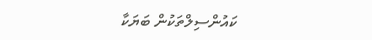ކައުންސިލްތަކުން ބަޔަކާ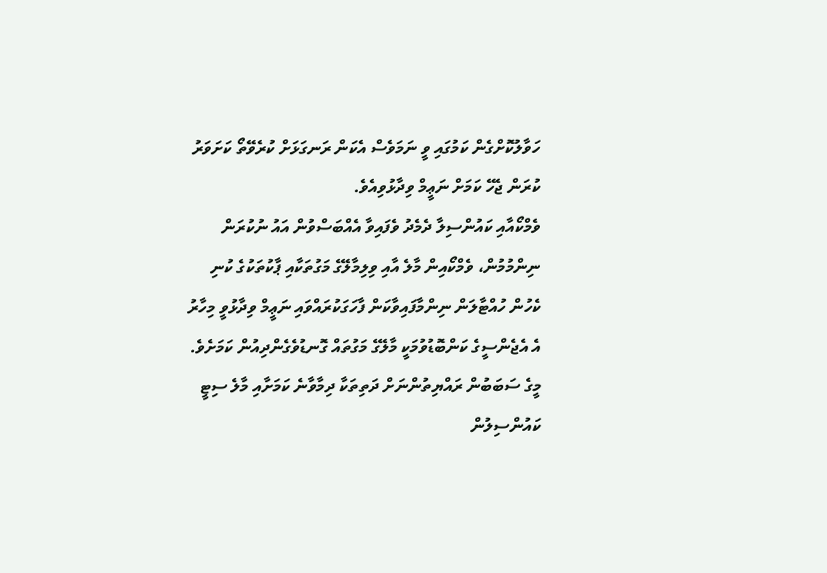ހަވާލުކޮށްގެން ކަމުގައި ވީ ނަމަވެސް އެކަން ރަނގަޅަށް ކުރެވޭތޯ ކަށަވަރު ކުރަން ޖެހޭ ކަމަށް ނަޢީމް ވިދާޅުވިއެވެ.
ވެމްކޯއާއި ކައުންސިލާ ދެމެދު ވެފައިވާ އެއްބަސްވުން އައު ނުކުރަން ނިންމުމުން، ވެމްކޯއިން މާލެ އާއި ވިލިމާލޭގެ މަގުތަކާއި ޕާކުތަކުގެ ކުނި ކެހުން ހުއްޓާލަން ނިންމާފައިވާކަން ފާހަގަކުރައްވައި ނަޢީމް ވިދާޅުވީ މިހާރު އެ އެޖެންސީގެ ކަންބޮޑުވުމަކީ މާލޭގެ މަގުތައް ގޮނޑުވެގެންދިއުން ކަމަށެވެ. މީގެ ސަބަބުން ރައްޔިތުންނަށް ދަތިތަކާ ދިމާވާނެ ކަމަށާއި މާލެ ސިޓީ ކައުންސިލުން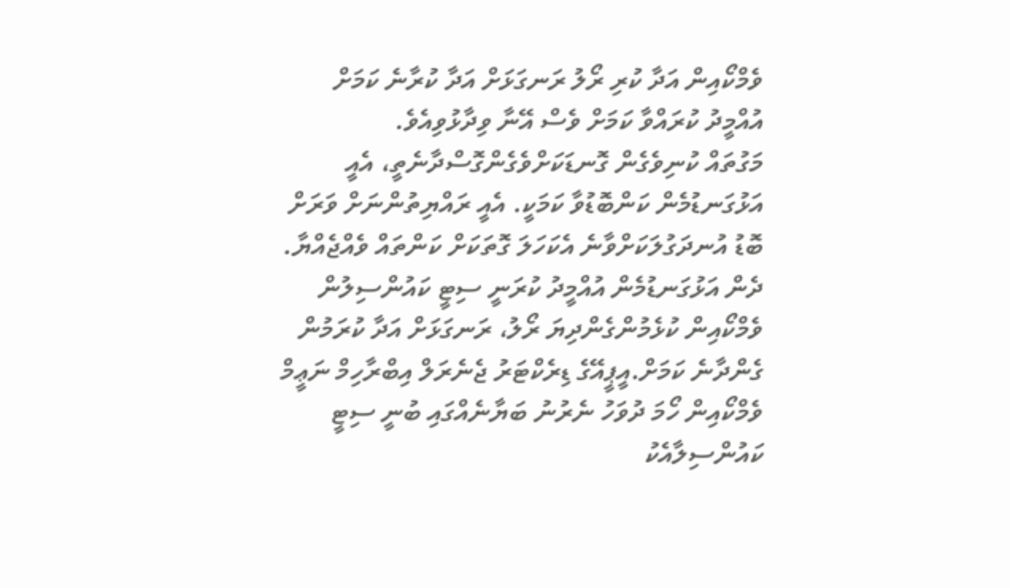ވެމްކޯއިން އަދާ ކުރި ރޯލު ރަނގަޅަށް އަދާ ކުރާނެ ކަމަށް އުއްމީދު ކުރައްވާ ކަމަށް ވެސް އޭނާ ވިދާޅުވިއެވެ.
މަގުތައް ކުނިވެގެން ގޮނޑަކަށްވެގެންގޮސްދާނެތީ، އެއީ އަޅުގަނޑުމެން ކަންބޮޑުވާ ކަމަކީ. އެއީ ރައްޔިތުންނަށް ވަރަށް ބޮޑު އުނދަގުލަކަށްވާނެ އެކަހަލަ ގޮތަކަށް ކަންތައް ވެއްޖެއްޔާ. ދެން އަޅުގަނޑުމެން އުއްމީދު ކުރަނީ ސިޓީ ކައުންސިލުން ވެމްކޯއިން ކުޅެމުންގެންދިޔަ ރޯލު، ރަނގަޅަށް އަދާ ކުރަމުން ގެންދާނެ ކަމަށް.އީޕީއޭގެ ޑިރެކްޓަރު ޖެނެރަލް އިބްރާހިމް ނަޢީމް
ވެމްކޯއިން ހޯމަ ދުވަހު ނެރުނު ބަޔާނެއްގައި ބުނީ ސިޓީ ކައުންސިލާއެކު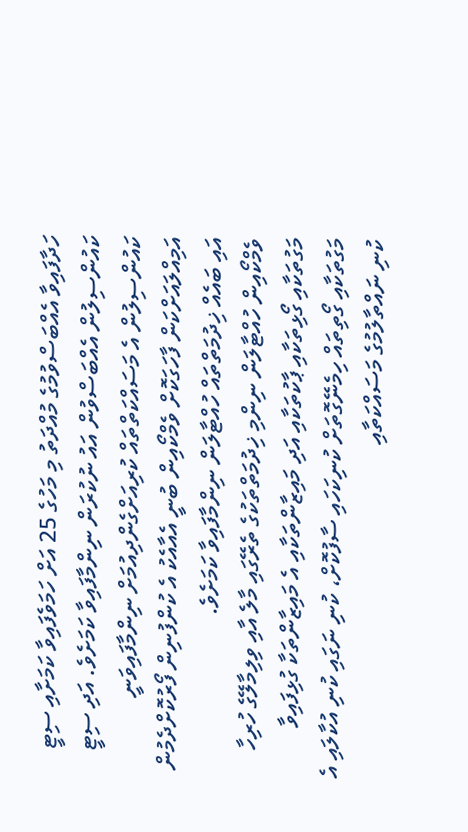ހަދާފައިވާ އެއްބަސްވުމުގެ މުއްދަތު މި މަހުގެ 25 އަށް ހަމަވެފައިވާ ކަމަށާއި ސިޓީ ކައުންސިލުން އެއްބަސްވުން އައު ނުކުރަން ނިންމާފައިވާ ކަމަށެވެ. އަދި ސިޓީ ކައުންސިލުން އެ މަސައްކަތްތައް ކުރިއަށްގެންދިއުމަށް ނިންމާފައިވަނީ އަމިއްލައަށްކަން ފާހަގަކޮށް ވެމްކޯއިން ބުނީ އެއާއެކު އެ ކުންފުނިން ފޯރުކޮށްދެމުން އައި ބައެއް ޚިދުމަތްތައް ހުއްޓާލަން ނިންމާފައިވާ ކަމަށެވެ.
ވެމްކޯއިން ހުއްޓާލަން ނިންމި ޚިދުމަތްތަކުގެ ތެރޭގައި މާލެ އާއި ވިލިމާލޭގެ ހުރިހާ މަގުތަކާއި ގޯޅިތަކާއި ޕާކުތަކާއި އަދި މައިޒާންތަކާއި އެ މައިޒާންތަކާ ގުޅިފައިވާ މަގުތަކާއި ގޯތިތައް ހިމެނޭގޮތަށް ކުނިކަހައި ސާފުކޮށް، ކުނި ނަގައި ކުނި އުކާލައި އެ ކުނި ނައްތާލުމުގެ މަސައްކަތާއި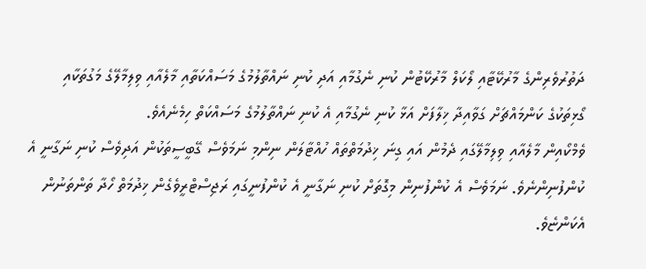ދަތުރުވެރިންގެ މާރުކޭޓާއި ލޯކަލް މާރުކޭޓުން ކުނި ނެގުމާއި އަދި ކުނި ނައްތާލުމުގެ މަސައްކަތާއި މާލެއާއި ވިލިމާލޭގެ މަގުތަކާއި ގޯޅިތަކުގެ ކަންމައްޗަށް ގަވާއިދާ ޚިލާފަށް އަޅާ ކުނި ނެގުމާއި އެ ކުނި ނައްތާލުމުގެ މަސައްކަތް ހިމެނެއެވެ.
ވެމްކޯއިން މާލެއާއި ވިލިމާލޭގައި ދެމުން އައި ގިނަ ޚިދުމަތްތައް ހުއްޓާލަން ނިންމި ނަމަވެސް ގޭބީސީތަކުން އަދިވެސް ކުނި ނަގާނީ އެ ކުންފުނިންނެވެ. ނަމަވެސް އެ ކުންފުނިން މިގޮތަށް ކުނި ނަގާނީ އެ ކުންފުނީގައި ރަޖިސްޓްރީވެގެން ޚިދުމަތް ހޯދާ ތަންތަނުން އެކަންޏެވެ.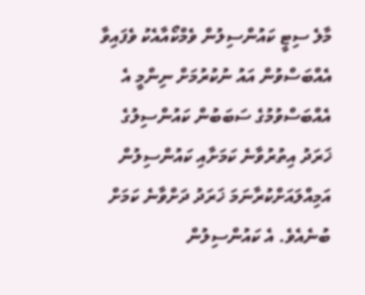މާލެ ސިޓީ ކައުންސިލުން ވެމްކޯއާއެކު ވެފައިވާ އެއްބަސްވުން އައު ނުކުރުމަށް ނިންމީ އެ އެއްބަސްވުމުގެ ސަބަބުން ކައުންސިލުގެ ޚަރަދު އިތުރުވާނެ ކަމަށާއި ކައުންސިލުން އަމިއްލައަށްކުރާނަމަ ޚަރަދު ދަށްވާނެ ކަމަށް ބުނެއެވެ. އެ ކައުންސިލުން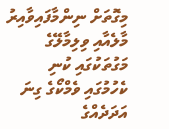މިގޮތަށް ނިންމާފައިވާއިރު މާލެއާއި ވިލިމާލޭގެ މަގުތަކުގައި ކުނި ކެހުމުގައި ވެމްކޯގެ ގިނަ އަދަދެއްގެ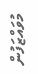މުވައްޒަފުން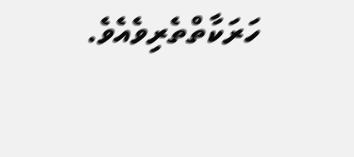ހަރަކާތްތެރިވެއެވެ.